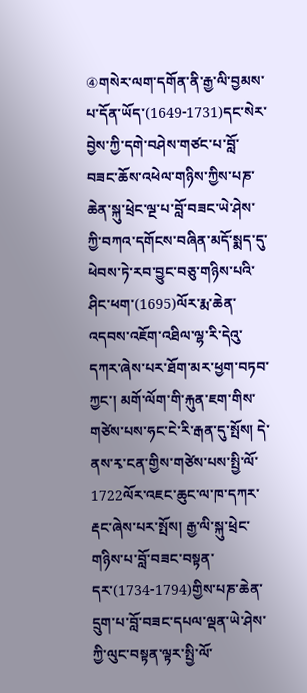④གསེར་ལག་དགོན་ནི་རྒྱ་ལི་བྱམས་པ་དོན་ཡོད་(1649-1731)དང་སེར་བྱེས་ཀྱི་དགེ་བཤེས་གཙང་པ་བློ་བཟང་ཆོས་འཕེལ་གཉིས་ཀྱིས་པཎ་ཆེན་སྐུ་ཕྲེང་ལྔ་པ་བློ་བཟང་ཡེ་ཤེས་ཀྱི་བཀའ་དགོངས་བཞིན་མདོ་སྨད་དུ་ཕེབས་ཏེ་རབ་བྱུང་བཅུ་གཉིས་པའི་ཤིང་ཕག་(1695)ལོར་རྨ་ཆེན་འདབས་འཇོག་འཐིལ་ལྷ་རི་དེའུ་དཀར་ཞེས་པར་ཐོག་མར་ཕྱག་བཏབ་ཀྱང་། མགོ་ལོག་གི་རྐུན་ཇག་གིས་གཙེས་པས་ཧང་ངེ་རི་རྒན་དུ་སྤོས། དེ་ནས་རྭ་ངན་གྱིས་གཙེས་པས་སྤྱི་ལོ་1722ལོར་འཇང་ཆུང་ལ་ཁ་དཀར་རྡང་ཞེས་པར་སྤོས། རྒྱ་ལི་སྐུ་ཕྲེང་གཉིས་པ་བློ་བཟང་བསྟན་དར་(1734-1794)གྱིས་པཎ་ཆེན་དྲུག་པ་བློ་བཟང་དཔལ་ལྡན་ཡེ་ཤེས་ཀྱི་ལུང་བསྟན་ལྟར་སྤྱི་ལོ་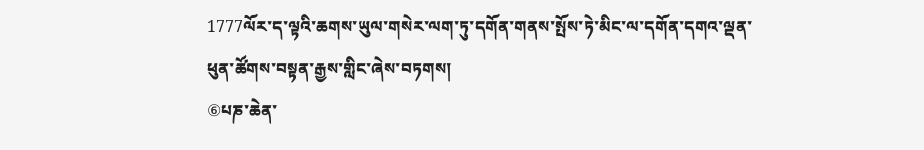1777ལོར་ད་ལྟའི་ཆགས་ཡུལ་གསེར་ལག་ཏུ་དགོན་གནས་སྤོས་ཏེ་མིང་ལ་དགོན་དགའ་ལྡན་ཕུན་ཚོགས་བསྟན་རྒྱས་གླིང་ཞེས་བཏགས།
⑥པཎ་ཆེན་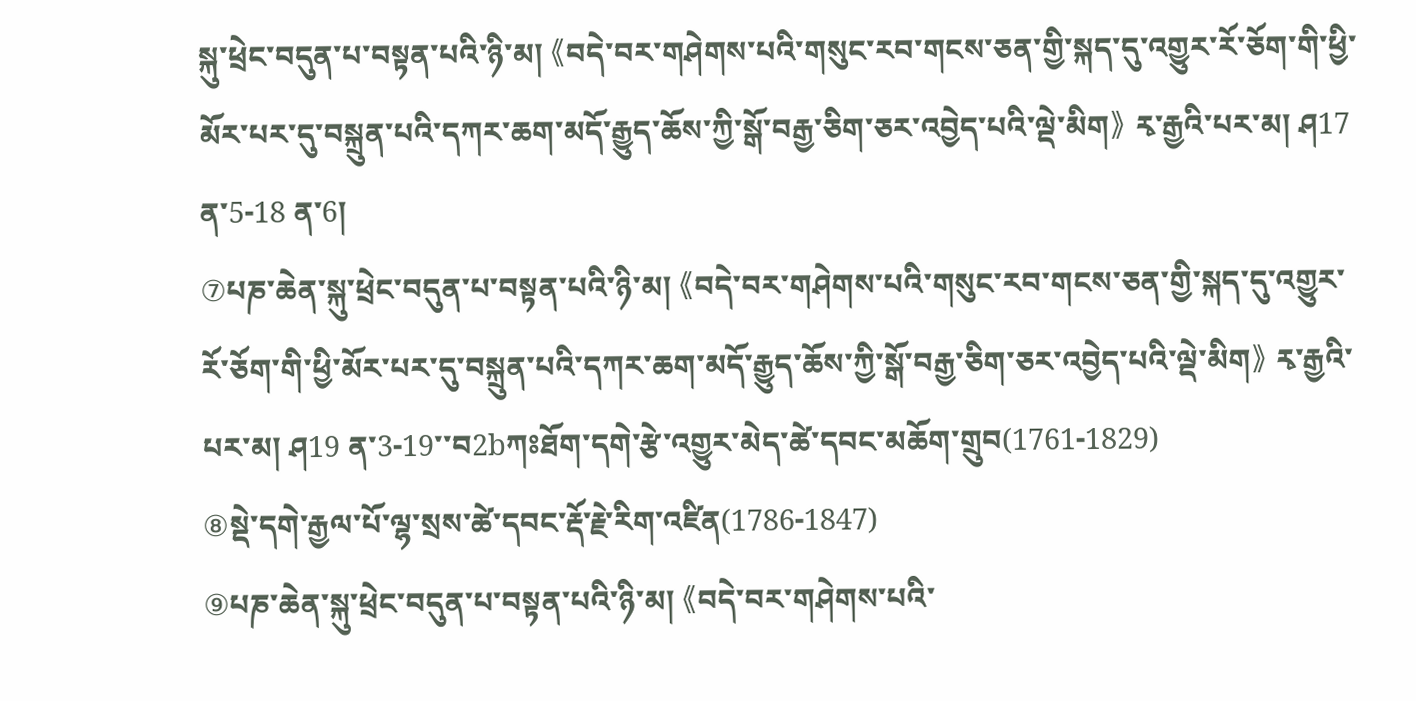སྐུ་ཕྲེང་བདུན་པ་བསྟན་པའི་ཉི་མ། 《བདེ་བར་གཤེགས་པའི་གསུང་རབ་གངས་ཅན་གྱི་སྐད་དུ་འགྱུར་རོ་ཅོག་གི་ཕྱི་མོར་པར་དུ་བསྐྲུན་པའི་དཀར་ཆག་མདོ་རྒྱུད་ཆོས་ཀྱི་སྒོ་བརྒྱ་ཅིག་ཅར་འབྱེད་པའི་ལྡེ་མིག》 རྭ་རྒྱའི་པར་མ། ཤ17 ན་5-18 ན་6།
⑦པཎ་ཆེན་སྐུ་ཕྲེང་བདུན་པ་བསྟན་པའི་ཉི་མ། 《བདེ་བར་གཤེགས་པའི་གསུང་རབ་གངས་ཅན་གྱི་སྐད་དུ་འགྱུར་རོ་ཅོག་གི་ཕྱི་མོར་པར་དུ་བསྐྲུན་པའི་དཀར་ཆག་མདོ་རྒྱུད་ཆོས་ཀྱི་སྒོ་བརྒྱ་ཅིག་ཅར་འབྱེད་པའི་ལྡེ་མིག》 རྭ་རྒྱའི་པར་མ། ཤ19 ན་3-19་་བ2bཀཿཐོག་དགེ་རྩེ་འགྱུར་མེད་ཚེ་དབང་མཆོག་གྲུབ(1761-1829)
⑧སྡེ་དགེ་རྒྱལ་པོ་ལྷ་སྲས་ཚེ་དབང་རྡོ་རྗེ་རིག་འཛིན(1786-1847)
⑨པཎ་ཆེན་སྐུ་ཕྲེང་བདུན་པ་བསྟན་པའི་ཉི་མ། 《བདེ་བར་གཤེགས་པའི་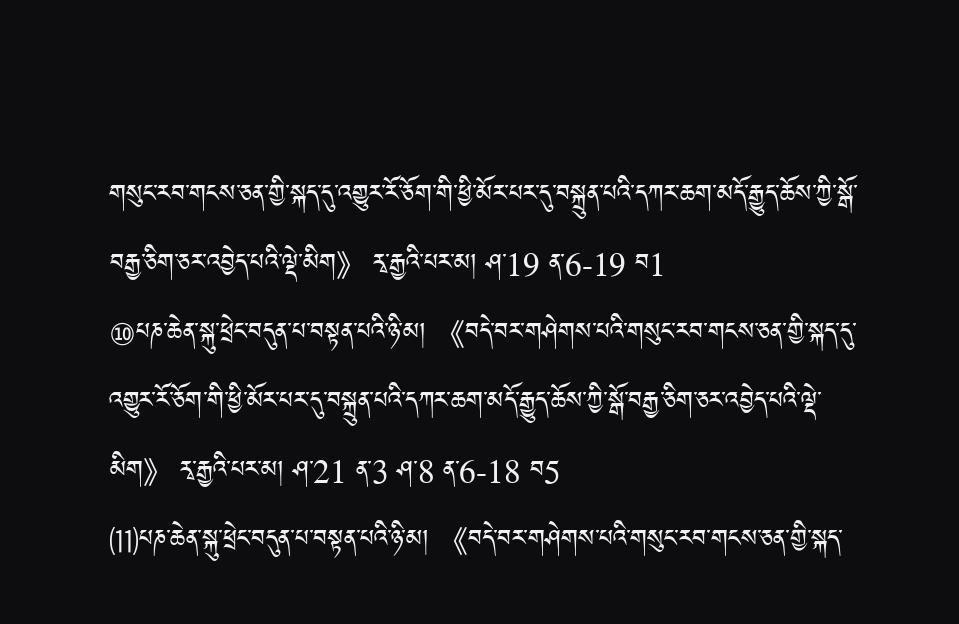གསུང་རབ་གངས་ཅན་གྱི་སྐད་དུ་འགྱུར་རོ་ཅོག་གི་ཕྱི་མོར་པར་དུ་བསྐྲུན་པའི་དཀར་ཆག་མདོ་རྒྱུད་ཆོས་ཀྱི་སྒོ་བརྒྱ་ཅིག་ཅར་འབྱེད་པའི་ལྡེ་མིག》 རྭ་རྒྱའི་པར་མ། ཤ་19 ན་6-19 བ1
⑩པཎ་ཆེན་སྐུ་ཕྲེང་བདུན་པ་བསྟན་པའི་ཉི་མ། 《བདེ་བར་གཤེགས་པའི་གསུང་རབ་གངས་ཅན་གྱི་སྐད་དུ་འགྱུར་རོ་ཅོག་གི་ཕྱི་མོར་པར་དུ་བསྐྲུན་པའི་དཀར་ཆག་མདོ་རྒྱུད་ཆོས་ཀྱི་སྒོ་བརྒྱ་ཅིག་ཅར་འབྱེད་པའི་ལྡེ་མིག》 རྭ་རྒྱའི་པར་མ། ཤ་21 ན་3 ཤ་8 ན་6-18 བ5
⑾པཎ་ཆེན་སྐུ་ཕྲེང་བདུན་པ་བསྟན་པའི་ཉི་མ། 《བདེ་བར་གཤེགས་པའི་གསུང་རབ་གངས་ཅན་གྱི་སྐད་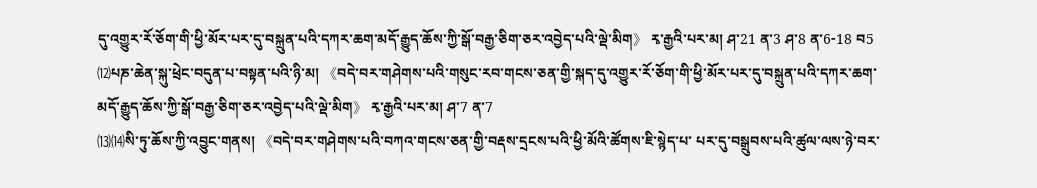དུ་འགྱུར་རོ་ཅོག་གི་ཕྱི་མོར་པར་དུ་བསྐྲུན་པའི་དཀར་ཆག་མདོ་རྒྱུད་ཆོས་ཀྱི་སྒོ་བརྒྱ་ཅིག་ཅར་འབྱེད་པའི་ལྡེ་མིག》 རྭ་རྒྱའི་པར་མ། ཤ་21 ན་3 ཤ་8 ན་6-18 བ5
⑿པཎ་ཆེན་སྐུ་ཕྲེང་བདུན་པ་བསྟན་པའི་ཉི་མ། 《བདེ་བར་གཤེགས་པའི་གསུང་རབ་གངས་ཅན་གྱི་སྐད་དུ་འགྱུར་རོ་ཅོག་གི་ཕྱི་མོར་པར་དུ་བསྐྲུན་པའི་དཀར་ཆག་མདོ་རྒྱུད་ཆོས་ཀྱི་སྒོ་བརྒྱ་ཅིག་ཅར་འབྱེད་པའི་ལྡེ་མིག》 རྭ་རྒྱའི་པར་མ། ཤ་7 ན་7
⒀⒁སི་ཏུ་ཆོས་ཀྱི་འབྱུང་གནས། 《བདེ་བར་གཤེགས་པའི་བཀའ་གངས་ཅན་གྱི་བརྡས་དྲངས་པའི་ཕྱི་མོའི་ཚོགས་ཇི་སྙེད་པ་ པར་དུ་བསྒྲུབས་པའི་ཚུལ་ལས་ཉེ་བར་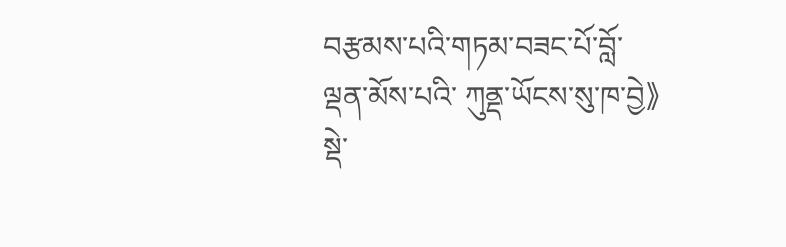བརྩམས་པའི་གཏམ་བཟང་པོ་བློ་ལྡན་མོས་པའི་ ཀུནྡ་ཡོངས་སུ་ཁ་བྱེ》 སྡེ་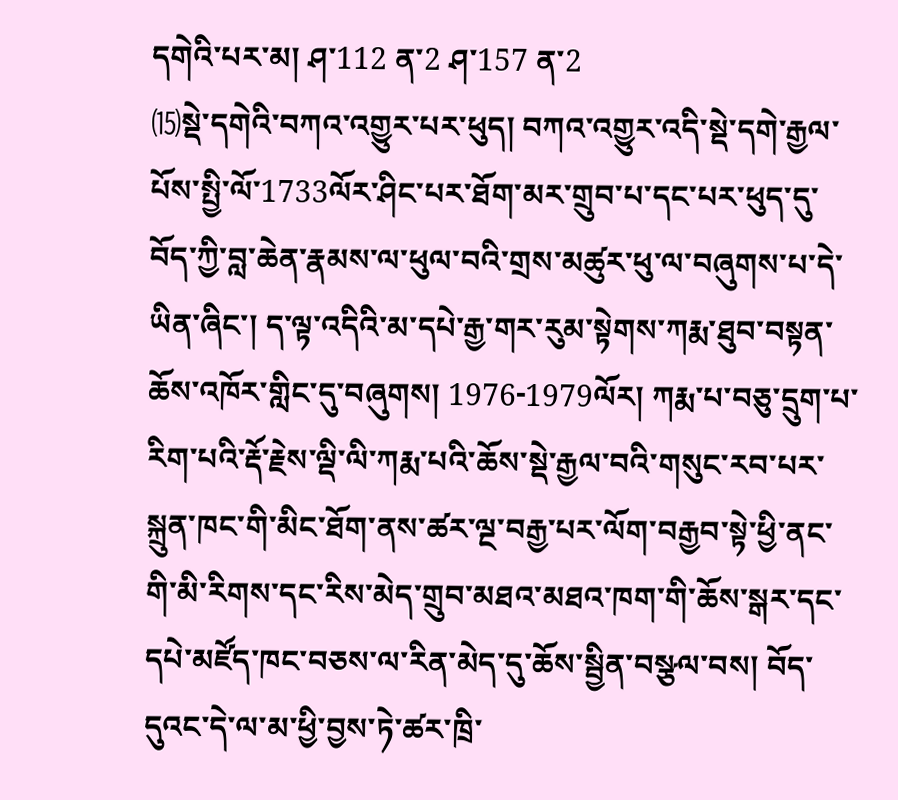དགེའི་པར་མ། ཤ་112 ན་2 ཤ་157 ན་2
⒂སྡེ་དགེའི་བཀའ་འགྱུར་པར་ཕུད། བཀའ་འགྱུར་འདི་སྡེ་དགེ་རྒྱལ་པོས་སྤྱི་ལོ་1733ལོར་ཤིང་པར་ཐོག་མར་གྲུབ་པ་དང་པར་ཕུད་དུ་བོད་ཀྱི་བླ་ཆེན་རྣམས་ལ་ཕུལ་བའི་གྲས་མཚུར་ཕུ་ལ་བཞུགས་པ་དེ་ཡིན་ཞིང་། ད་ལྟ་འདིའི་མ་དཔེ་རྒྱ་གར་རུམ་སྟེགས་ཀརྨ་ཐུབ་བསྟན་ཆོས་འཁོར་གླིང་དུ་བཞུགས། 1976-1979ལོར། ཀརྨ་པ་བཅུ་དྲུག་པ་རིག་པའི་རྡོ་རྗེས་ལྡི་ལི་ཀརྨ་པའི་ཆོས་སྡེ་རྒྱལ་བའི་གསུང་རབ་པར་སྐྲུན་ཁང་གི་མིང་ཐོག་ནས་ཚར་ལྔ་བརྒྱ་པར་ལོག་བརྒྱབ་སྟེ་ཕྱི་ནང་གི་མི་རིགས་དང་རིས་མེད་གྲུབ་མཐའ་མཐའ་ཁག་གི་ཆོས་སྒར་དང་དཔེ་མཛོད་ཁང་བཅས་ལ་རིན་མེད་དུ་ཆོས་སྦྱིན་བསྩལ་བས། བོད་དུའང་དེ་ལ་མ་ཕྱི་བྱས་ཏེ་ཚར་ཁྲི་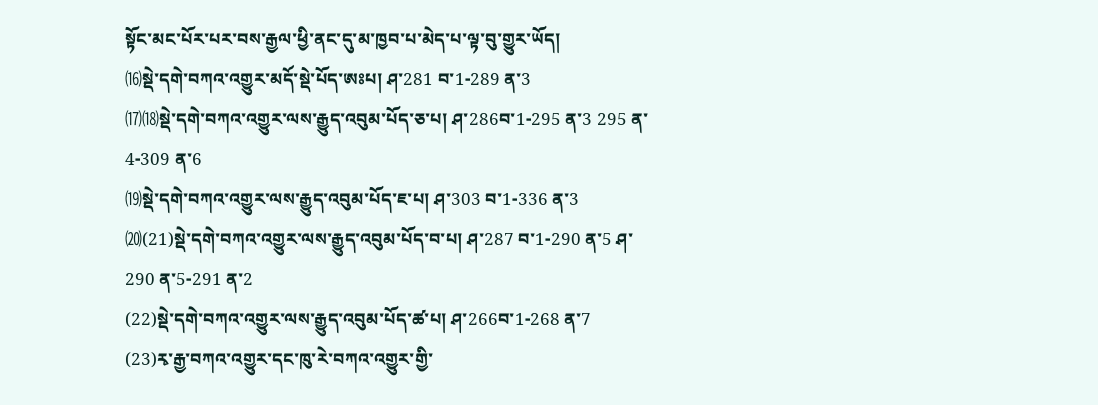སྟོང་མང་པོར་པར་བས་རྒྱལ་ཕྱི་ནང་དུ་མ་ཁྱབ་པ་མེད་པ་ལྟ་བུ་གྱུར་ཡོད།
⒃སྡེ་དགེ་བཀའ་འགྱུར་མདོ་སྡེ་པོད་ཨཿཔ། ཤ་281 བ་1-289 ན་3
⒄⒅སྡེ་དགེ་བཀའ་འགྱུར་ལས་རྒྱུད་འབུམ་པོད་ཅ་པ། ཤ་286བ་1-295 ན་3 295 ན་4-309 ན་6
⒆སྡེ་དགེ་བཀའ་འགྱུར་ལས་རྒྱུད་འབུམ་པོད་ཇ་པ། ཤ་303 བ་1-336 ན་3
⒇(21)སྡེ་དགེ་བཀའ་འགྱུར་ལས་རྒྱུད་འབུམ་པོད་བ་པ། ཤ་287 བ་1-290 ན་5 ཤ་290 ན་5-291 ན་2
(22)སྡེ་དགེ་བཀའ་འགྱུར་ལས་རྒྱུད་འབུམ་པོད་ཚ་པ། ཤ་266བ་1-268 ན་7
(23)རྭ་རྒྱ་བཀའ་འགྱུར་དང་ཁུ་རེ་བཀའ་འགྱུར་གྱི་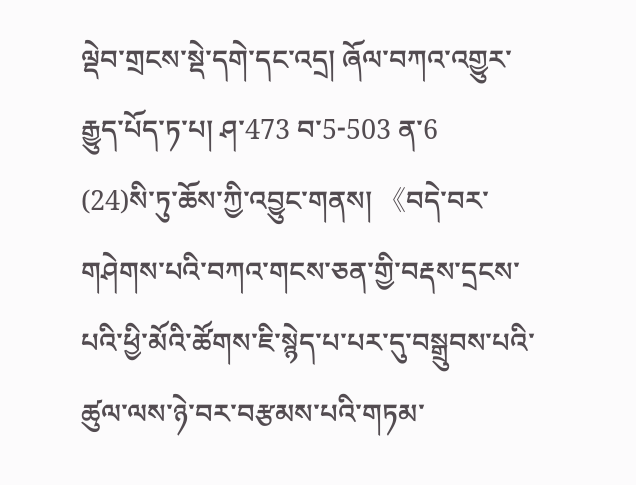ལྡེབ་གྲངས་སྡེ་དགེ་དང་འདྲ། ཞོལ་བཀའ་འགྱུར་རྒྱུད་པོད་ཏ་པ། ཤ་473 བ་5-503 ན་6
(24)སི་ཏུ་ཆོས་ཀྱི་འབྱུང་གནས། 《བདེ་བར་གཤེགས་པའི་བཀའ་གངས་ཅན་གྱི་བརྡས་དྲངས་པའི་ཕྱི་མོའི་ཚོགས་ཇི་སྙེད་པ་པར་དུ་བསྒྲུབས་པའི་ཚུལ་ལས་ཉེ་བར་བརྩམས་པའི་གཏམ་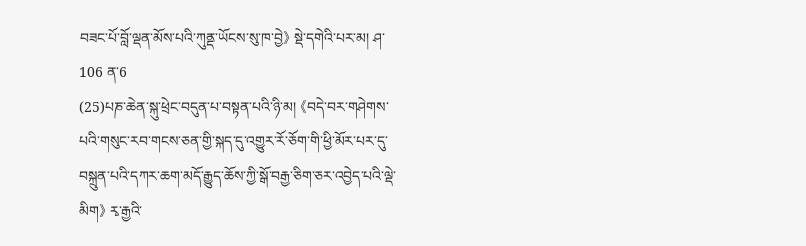བཟང་པོ་བློ་ལྡན་མོས་པའི་ཀུནྡ་ཡོངས་སུ་ཁ་བྱེ》 སྡེ་དགེའི་པར་མ། ཤ་106 ན་6
(25)པཎ་ཆེན་སྐུ་ཕྲེང་བདུན་པ་བསྟན་པའི་ཉི་མ། 《བདེ་བར་གཤེགས་པའི་གསུང་རབ་གངས་ཅན་གྱི་སྐད་དུ་འགྱུར་རོ་ཅོག་གི་ཕྱི་མོར་པར་དུ་བསྐྲུན་པའི་དཀར་ཆག་མདོ་རྒྱུད་ཆོས་ཀྱི་སྒོ་བརྒྱ་ཅིག་ཅར་འབྱེད་པའི་ལྡེ་མིག》 རྭ་རྒྱའི་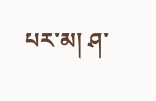པར་མ། ཤ་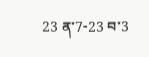23 ན་7-23 བ་3